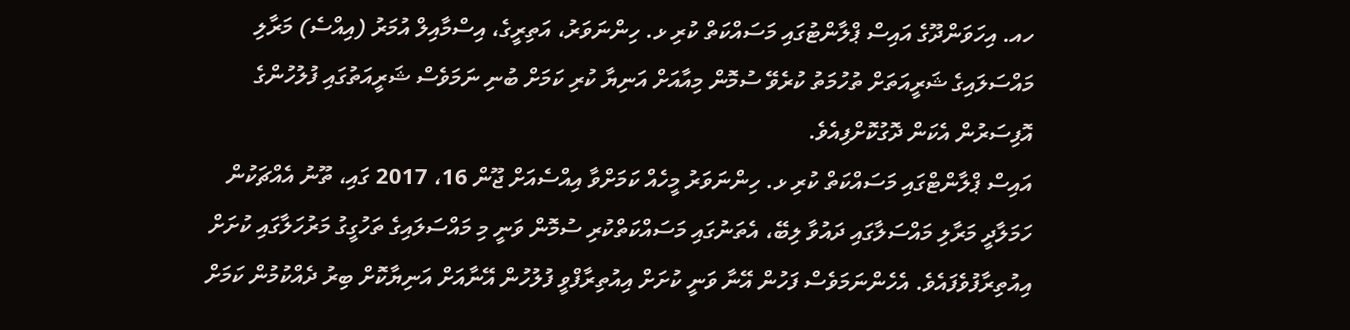ހއ. އިހަވަންދޫގެ އައިސް ޕްލާންޓުގައި މަސައްކަތް ކުރި ޅ. ހިންނަވަރު، އަތިރީގެ، އިސްމާއިލް އުމަރު (އިއްސެ) މަރާލި މައްސަލައިގެ ޝަރީއަތަށް ތުހުމަތު ކުރެވޭ ސުމޮން މިއާއަށް އަނިޔާ ކުރި ކަމަށް ބުނި ނަމަވެސް ޝަރީއަތުގައި ފުލުހުންގެ އޮފިސަރުން އެކަން ދޮގުކޮށްފިއެވެ.
އައިސް ޕްލާންޓްގައި މަސައްކަތް ކުރި ޅ. ހިންނަވަރު މީހެއް ކަމަށްވާ އިއްސެއަށް ޖޫން 16، 2017 ގައި، ތޫނު އެއްޗަކުން ހަމަލާދީ މަރާލި މައްސަލާގައި ދައުވާ ލިބޭ، އެތަނުގައި މަސައްކަތްކުރި ސުމޮން ވަނީ މި މައްސަލައިގެ ތަހުގީގު މަރުހަލާގައި ކުށަށް އިއުތިރާފުވެފައެވެ. އެހެންނަމަވެސް ފަހުން އޭނާ ވަނީ ކުށަށް އިއުތިރާފްވީ ފުލުހުން އޭނާއަށް އަނިޔާކޮށް ބިރު ދެއްކުމުން ކަމަށް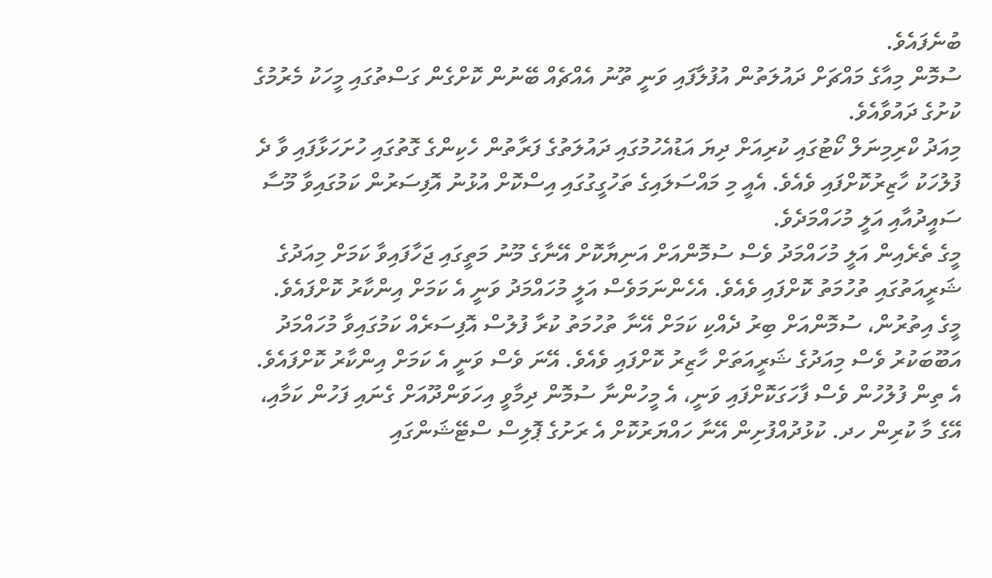ބުނެފައެވެ.
ސުމޮން މިއާގެ މައްޗަށް ދައުލަތުން އުފުލާފައި ވަނީ ތޫނު އެއްޗެއް ބޭނުން ކޮށްގެން ގަސްތުގައި މީހަކު މެރުމުގެ ކުށުގެ ދައުވާއެވެ.
މިއަދު ކްރިމިނަލް ކޯޓުގައި ކުރިއަށް ދިޔަ އަޑުއެހުމުގައި ދައުލަތުގެ ފަރާތުން ހެކިންގެ ގޮތުގައި ހުށަހަޅާފައި ވާ ދެ ފުލުހަކު ހާޒިރުކޮށްފައި ވެއެވެ. އެއީ މި މައްސަލައިގެ ތަހުގީގުގައި އިސްކޮށް އުޅުނު އޮފިސަރުން ކަމުގައިވާ މޫސާ ސައީދުއާއި އަލީ މުހައްމަދެވެ.
މީގެ ތެރެއިން އަލީ މުހައްމަދު ވެސް ސުމޮންއަށް އަނިޔާކޮށް އޭނާގެ މޫނު މަތީގައި ޖަހާފައިވާ ކަމަށް މިއަދުގެ ޝަރީއަތުގައި ތުހުމަތު ކޮށްފައި ވެއެވެ. އެހެންނަމަވެސް އަލީ މުހައްމަދު ވަނީ އެ ކަމަށް އިންކާރު ކޮށްފައެވެ.
މީގެ އިތުރުން، ސުމޮންއަށް ބިރު ދެއްކި ކަމަށް އޭނާ ތުހުމަތު ކުރާ ފުލުސް އޮފިސަރެއް ކަމުގައިވާ މުހައްމަދު އަބޫބަކުރު ވެސް މިއަދުގެ ޝަރީއަތަށް ހާޒިރު ކޮށްފައި ވެއެވެ. އޭނަ ވެސް ވަނީ އެ ކަމަށް އިންކާރު ކޮށްފައެވެ.
އެ ތިން ފުލުހުން ވެސް ފާހަގަކޮށްފައި ވަނީ، އެ މީހުންނާ ސުމޮން ދިމާވީ އިހަވަންދޫއަށް ގެނައި ފަހުން ކަމާއި، އޭގެ މާ ކުރިން ހދ. ކުޅުދުއްފުށިން އޭނާ ހައްޔަރުކޮށް އެ ރަށުގެ ޕޮލިސް ސްޓޭޝަންގައި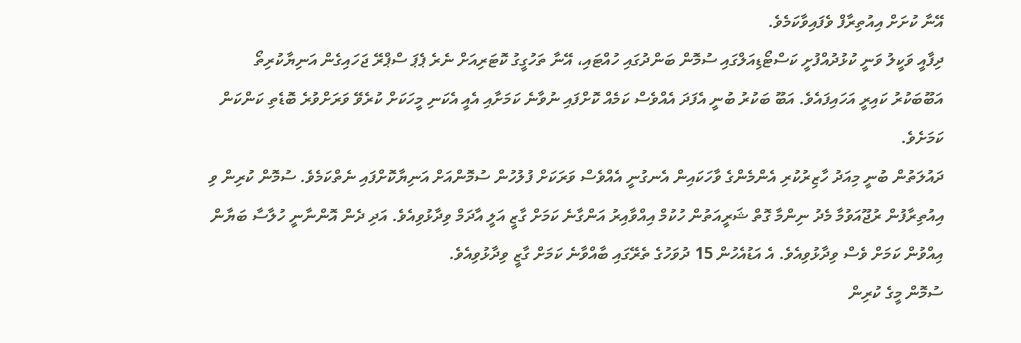އޭނާ ކުށަށް އިއުތިރާފް ވެފައިވާކަމެވެ.
ދިފާއީ ވަކީލު ވަނީ ކުޅުދުއްފުށީ ކަސްޓޯޑިއަލްގައި ސުމޮން ބަންދުގައި ހުއްޓައި، އޭނާ ތަހުގީގު ކޮޓަރިއަށް ނެރެ ޕެޕަ ސްޕްރޭ ޖަހައިގެން އަނިޔާކުރިތޯ އަބޫބަކުރު ކައިރީ އަހައިފައެވެ. އަބޫ ބަކުރު ބުނީ އެފަދަ އެއްވެސް ކަމެއް ކޮށްފައި ނުވާނެ ކަމަށާއި އެއީ އެކަނި މީހަކަށް ކުރެވޭ ވަރަށްވުރެ ބޮޑެތި ކަންކަން ކަމަށެވެ.
ދައުލަތުން ބުނީ މިއަދު ހާޒިރުކުރި އެންމެންގެ ވާހަކައިން އެނގުނީ އެއްވެސް ވަރަކަށް ފުލުހުން ސުމޮންއަށް އަނިޔާކޮށްފައި ނެތްކަމެވެ. ސުމޮން ކުރިން ވި އިއުތިރާފުން ރުޖޫއަވުމާ މެދު ނިންމާ ގޮތް ޝަރީއަތުން ހުކުމް އިއްވާއިރު އަންގާނެ ކަމަށް ގާޒީ އަލީ އާދަމް ވިދާޅުވިއެވެ. އަދި ދެން އޮންނާނީ ހުލާސާ ބަޔާން އިއްވުން ކަމަށް ވެސް ވިދާޅުވިއެވެ. އެ އަޑުއެހުން 15 ދުވަހުގެ ތެރޭގައި ބާއްވާނެ ކަމަށް ގާޒީ ވިދާޅުވިއެވެ.
ސުމޮން މީގެ ކުރިން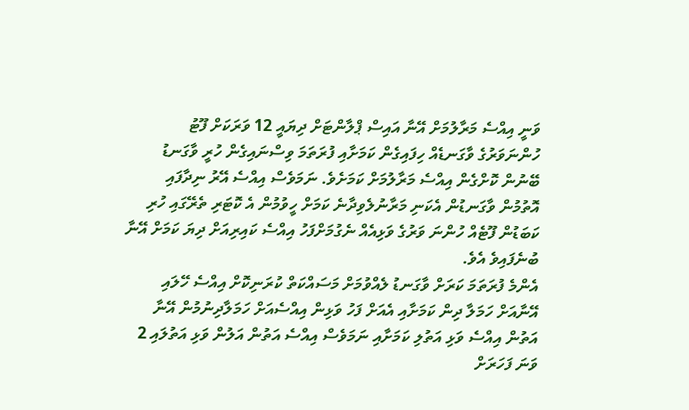ވަނީ އިއްސެ މަރާލުމަށް އޭނާ އައިސް ޕްލާންޓަށް ދިޔައީ 12 ވަރަކަށް ފޫޓު ހުންނަވަރުގެ ވާގަނޑެއް ހިފައިގެން ކަމަށާއި ފުރަތަމަ ވިސްނައިގެން ހުރީ ވާގަނޑު ބޭނުން ކޮށްގެން އިއްސެ މަރާލުމަށް ކަމަށެވެ. ނަމަވެސް އިއްސެ އޭރު ނިދާފައި އޮތުމުން ވާގަނޑުން އެކަނި މަރާނުލެވިދާނެ ކަމަށް ހީވުމުން އެ ކޮޓަރި ތެރޭގައި ހުރި ކަބަޑުން ފޫޓެއް ހުންނަ ވަރުގެ ވަޅިއެއް ނެގުމަށްފަހު އިއްސެ ކައިރިއަށް ދިޔަ ކަމަށް އޭނާ ބުނެފައިވެ އެވެ.
އެންމެ ފުރަތަމަ ކަރަށް ވާގަނޑު ލެއްވުމަށް މަސައްކަތް ކުރަނިކޮށް އިއްސެ ހޭލައި އޭނާއަށް ހަމަލާ ދިން ކަމަށާއި އެއަށް ފަހު ވަޅިން އިއްސެއަށް ހަމަލާދިނުމުން އޭނާ އަތުން އިއްސެ ވަޅި އަތުލި ކަމަށާއި ނަމަވެސް އިއްސެ އަތުން އަލުން ވަޅި އަތުލައި 2 ވަނަ ފަހަރަށް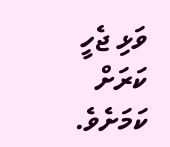ވަޅި ޖެހީ ކަރަށް ކަމަށެވެ.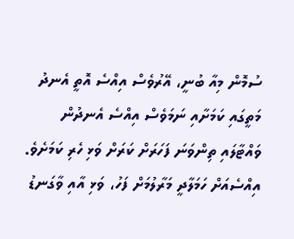ސުމޮން މިއާ ބުނީ، އޭރުވެސް އިއްސެ އޮތީ އެނދު މަތީގައި ކަމަށާއި ނަމަވެސް އިއްސެ އެނދުން ވައްޓާލައި ތިންވަނަ ފަހަރަށް ކަރަށް ވަޅި ހެރި ކަމަށެވެ. އިއްސެއަށް ހަމަލާދީ މަރާލުމަށް ފަހު، ވަޅި އާއި ވާގަނޑު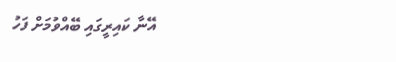އޭނާ ކައިރީގައި ބޭއްވުމަށް ފަހު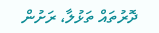ދޮރުތައް ތަޅުލާ، ރަށުން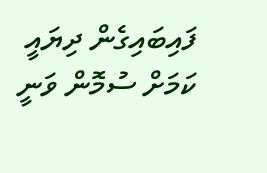ފައިބައިގެން ދިޔައީ ކަމަށް ސުމޮން ވަނީ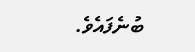ބުނެފައެވެ.